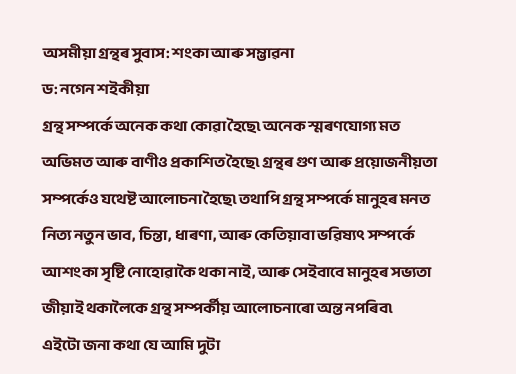অসমীয়া গ্ৰন্থৰ সুবাস: শংকা আৰু সম্ভাৱনা
ড: নগেন শইকীয়া
গ্ৰন্থ সম্পৰ্কে অনেক কথা কোৱা হৈছে৷ অনেক স্মৰণযোগ্য মত অভিমত আৰু বাণীও প্ৰকাশিত হৈছে৷ গ্ৰন্থৰ গুণ আৰু প্ৰয়োজনীয়তা সম্পৰ্কেও যথেষ্ট আলোচনা হৈছে৷ তথাপি গ্ৰন্থ সম্পৰ্কে মানুহৰ মনত নিত্য নতুন ভাব, চিন্তা, ধাৰণা, আৰু কেতিয়াবা ভৱিষ্যৎ সম্পৰ্কে আশংকা সৃষ্টি নোহোৱাকৈ থকা নাই, আৰু সেইবাবে মানুহৰ সভ্যতা জীয়াই থকালৈকে গ্ৰন্থ সম্পৰ্কীয় আলোচনাৰো অন্ত নপৰিব৷
এইটো জনা কথা যে আমি দুটা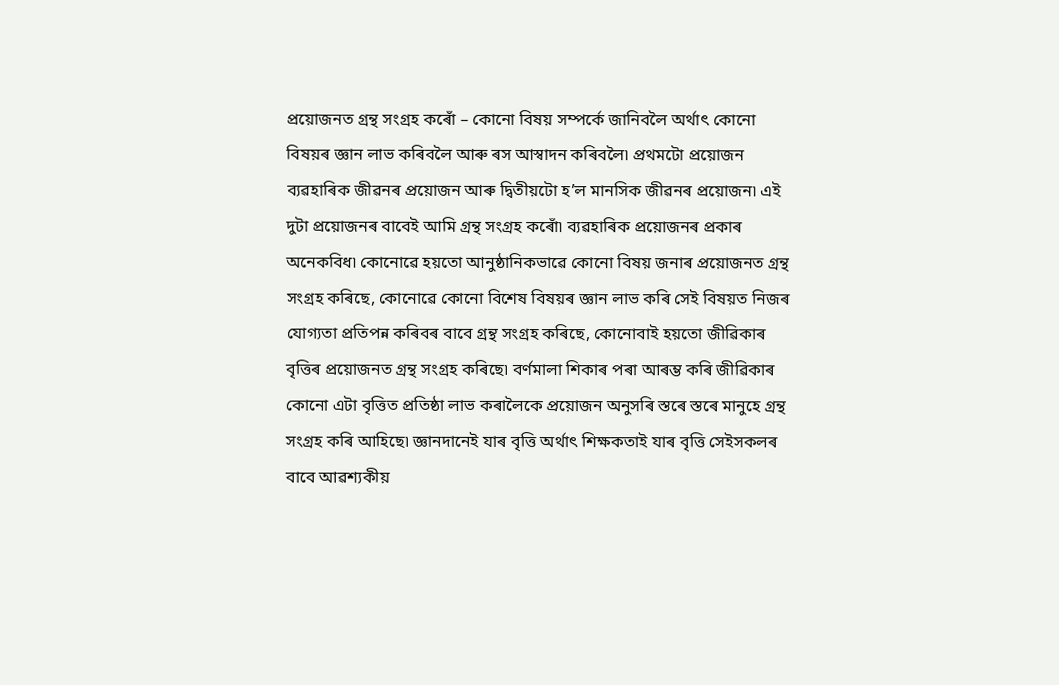প্ৰয়োজনত গ্ৰন্থ সংগ্ৰহ কৰোঁ – কোনো বিষয় সম্পৰ্কে জানিবলৈ অৰ্থাৎ কোনো বিষয়ৰ জ্ঞান লাভ কৰিবলৈ আৰু ৰস আস্বাদন কৰিবলৈ৷ প্ৰথমটো প্ৰয়োজন ব্যৱহাৰিক জীৱনৰ প্ৰয়োজন আৰু দ্বিতীয়টো হ’ল মানসিক জীৱনৰ প্ৰয়োজন৷ এই দুটা প্ৰয়োজনৰ বাবেই আমি গ্ৰন্থ সংগ্ৰহ কৰোঁ৷ ব্যৱহাৰিক প্ৰয়োজনৰ প্ৰকাৰ অনেকবিধ৷ কোনোৱে হয়তো আনুষ্ঠানিকভাৱে কোনো বিষয় জনাৰ প্ৰয়োজনত গ্ৰন্থ সংগ্ৰহ কৰিছে, কোনোৱে কোনো বিশেষ বিষয়ৰ জ্ঞান লাভ কৰি সেই বিষয়ত নিজৰ যোগ্যতা প্ৰতিপন্ন কৰিবৰ বাবে গ্ৰন্থ সংগ্ৰহ কৰিছে, কোনোবাই হয়তো জীৱিকাৰ বৃত্তিৰ প্ৰয়োজনত গ্ৰন্থ সংগ্ৰহ কৰিছে৷ বৰ্ণমালা শিকাৰ পৰা আৰম্ভ কৰি জীৱিকাৰ কোনো এটা বৃত্তিত প্ৰতিষ্ঠা লাভ কৰালৈকে প্ৰয়োজন অনুসৰি স্তৰে স্তৰে মানুহে গ্ৰন্থ সংগ্ৰহ কৰি আহিছে৷ জ্ঞানদানেই যাৰ বৃত্তি অৰ্থাৎ শিক্ষকতাই যাৰ বৃত্তি সেইসকলৰ বাবে আৱশ্যকীয়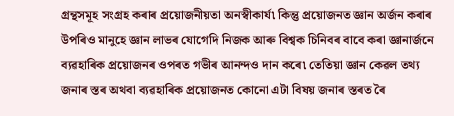গ্ৰন্থসমূহ সংগ্ৰহ কৰাৰ প্ৰয়োজনীয়তা অনস্বীকাৰ্য৷ কিন্তু প্ৰয়োজনত জ্ঞান অৰ্জন কৰাৰ উপৰিও মানুহে জ্ঞান লাভৰ যোগেদি নিজক আৰু বিশ্বক চিনিবৰ বাবে কৰা জ্ঞানাৰ্জনে ব্যৱহাৰিক প্ৰয়োজনৰ ওপৰত গভীৰ আনন্দও দান কৰে৷ তেতিয়া জ্ঞান কেৱল তথ্য জনাৰ স্তৰ অথবা ব্যৱহাৰিক প্ৰয়োজনত কোনো এটা বিষয় জনাৰ স্তৰত ৰৈ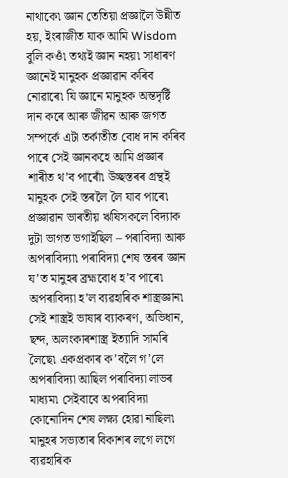নাথাকে৷ জ্ঞান তেতিয়া প্ৰজ্ঞালৈ উন্নীত হয়, ইংৰাজীত যাক আমি Wisdom বুলি কওঁ৷ তথ্যই জ্ঞান নহয়৷ সাধাৰণ জ্ঞানেই মানুহক প্ৰজ্ঞাৱান কৰিব নোৱাৰে৷ যি জ্ঞানে মানুহক অন্তদৃৰ্ষ্টি দান কৰে আৰু জীৱন আৰু জগত সম্পৰ্কে এটা তৰ্কাতীত বোধ দান কৰিব পাৰে সেই জ্ঞানকহে আমি প্ৰজ্ঞাৰ শাৰীত থ’ব পাৰোঁ৷ উচ্ছস্তৰৰ গ্ৰন্থই মানুহক সেই স্তৰলৈ লৈ যাব পাৰে৷ প্ৰজ্ঞাৱান ভাৰতীয় ঋষিসকলে বিদ্যাক দুটা ভাগত ভগাইছিল – পৰাবিদ্যা আৰু অপৰাবিদ্যা৷ পৰাবিদ্যা শেষ স্তৰৰ জ্ঞান য’ত মানুহৰ ব্ৰহ্মবোধ হ’ব পাৰে৷ অপৰাবিদ্যা হ’ল ব্যৱহাৰিক শাস্ত্ৰজ্ঞান৷ সেই শাস্ত্ৰই ভাষাৰ ব্যাকৰণ, অভিধান, ছন্দ, অলংকাৰশাস্ত্ৰ ইত্যাদি সামৰি লৈছে৷ একপ্ৰকাৰ ক’বলৈ গ’লে অপৰাবিদ্যা আছিল পৰাবিদ্যা লাভৰ মাধ্যম৷ সেইবাবে অপৰাবিদ্যা কোনোদিন শেষ লক্ষ্য হোৱা নাছিল৷
মানুহৰ সভ্যতাৰ বিকাশৰ লগে লগে ব্যৱহাৰিক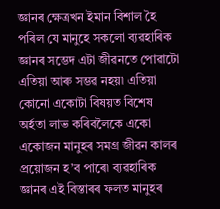জ্ঞানৰ ক্ষেত্ৰখন ইমান বিশাল হৈ পৰিল যে মানুহে সকলো ব্যৱহাৰিক জ্ঞানৰ সম্ভেদ এটা জীৱনতে পোৱাটো এতিয়া আৰু সম্ভৱ নহয়৷ এতিয়া কোনো একোটা বিষয়ত বিশেষ অৰ্হতা লাভ কৰিবলৈকে একো একোজন মানুহৰ সমগ্ৰ জীৱন কালৰ প্ৰয়োজন হ’ব পাৰে৷ ব্যৱহাৰিক জ্ঞানৰ এই বিস্তাৰৰ ফলত মানুহৰ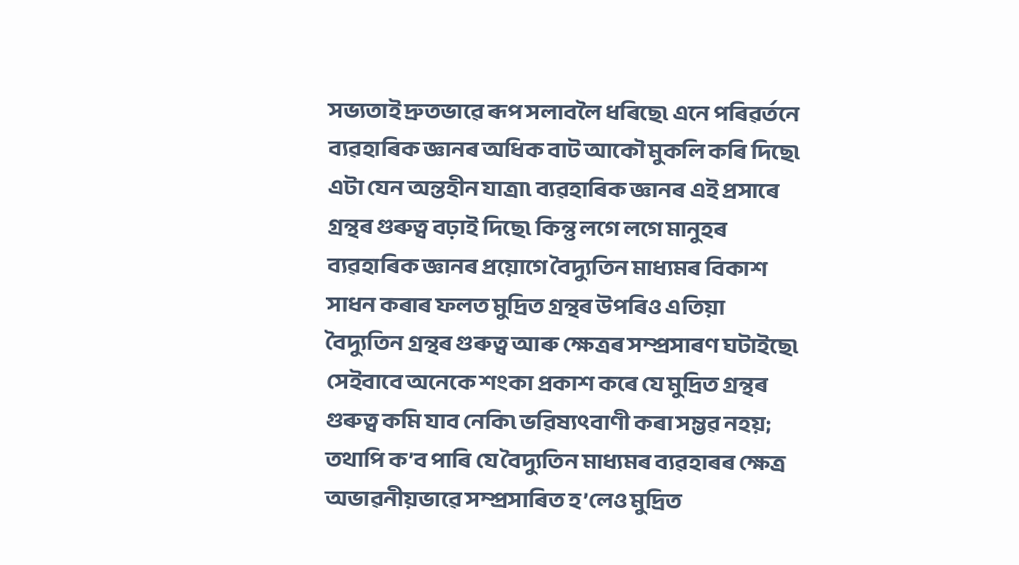সভ্যতাই দ্ৰুতভাৱে ৰূপ সলাবলৈ ধৰিছে৷ এনে পৰিৱৰ্তনে ব্যৱহাৰিক জ্ঞানৰ অধিক বাট আকৌ মুকলি কৰি দিছে৷ এটা যেন অন্তহীন যাত্ৰা৷ ব্যৱহাৰিক জ্ঞানৰ এই প্ৰসাৰে গ্ৰন্থৰ গুৰুত্ব বঢ়াই দিছে৷ কিন্তু লগে লগে মানুহৰ ব্যৱহাৰিক জ্ঞানৰ প্ৰয়োগে বৈদ্যুতিন মাধ্যমৰ বিকাশ সাধন কৰাৰ ফলত মুদ্ৰিত গ্ৰন্থৰ উপৰিও এতিয়া বৈদ্যুতিন গ্ৰন্থৰ গুৰুত্ব আৰু ক্ষেত্ৰৰ সম্প্ৰসাৰণ ঘটাইছে৷ সেইবাবে অনেকে শংকা প্ৰকাশ কৰে যে মুদ্ৰিত গ্ৰন্থৰ গুৰুত্ব কমি যাব নেকি৷ ভৱিষ্যৎবাণী কৰা সম্ভৱ নহয়; তথাপি ক’ব পাৰি যে বৈদ্যুতিন মাধ্যমৰ ব্যৱহাৰৰ ক্ষেত্ৰ অভাৱনীয়ভাৱে সম্প্ৰসাৰিত হ’লেও মুদ্ৰিত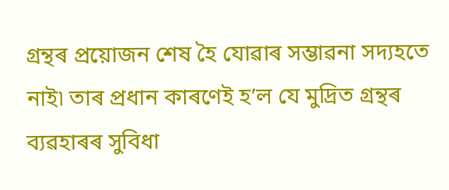গ্ৰন্থৰ প্ৰয়োজন শেষ হৈ যোৱাৰ সম্ভাৱনা সদ্যহতে নাই৷ তাৰ প্ৰধান কাৰণেই হ’ল যে মুদ্ৰিত গ্ৰন্থৰ ব্যৱহাৰৰ সুবিধা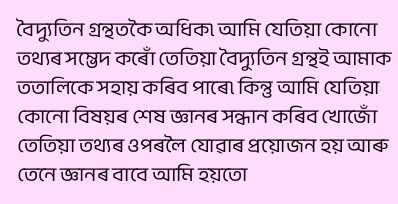বৈদ্যুতিন গ্ৰন্থতকৈ অধিক৷ আমি যেতিয়া কোনো তথ্যৰ সম্ভেদ কৰোঁ তেতিয়া বৈদ্যুতিন গ্ৰন্থই আমাক ততালিকে সহায় কৰিব পাৰে৷ কিন্তু আমি যেতিয়া কোনো বিষয়ৰ শেষ জ্ঞানৰ সন্ধান কৰিব খোজোঁ তেতিয়া তথ্যৰ ওপৰলৈ যোৱাৰ প্ৰয়োজন হয় আৰু তেনে জ্ঞানৰ বাবে আমি হয়তো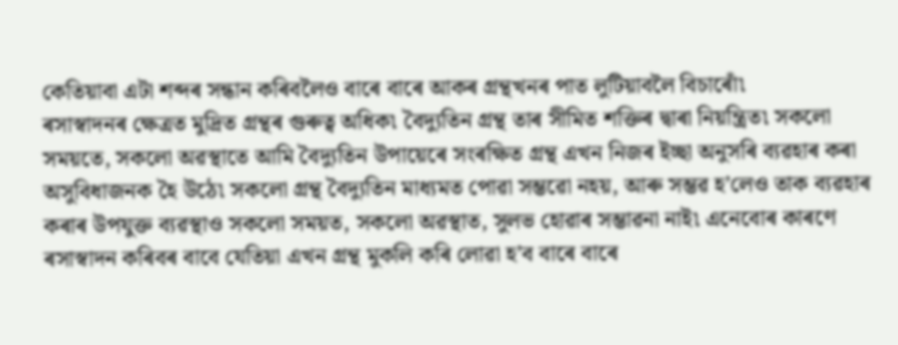কেতিয়াবা এটা শব্দৰ সন্ধান কৰিবলৈও বাৰে বাৰে আকৰ গ্ৰন্থখনৰ পাত লুটিয়াবলৈ বিচাৰোঁ৷
ৰসাস্বাদনৰ ক্ষেত্ৰত মুদ্ৰিত গ্ৰন্থৰ গুৰুত্ব অধিক৷ বৈদ্যুতিন গ্ৰন্থ তাৰ সীমিত শক্তিৰ দ্বাৰা নিয়ন্ত্ৰিত৷ সকলো সময়তে, সকলো অৱস্থাতে আমি বৈদ্যুতিন উপায়েৰে সংৰক্ষিত গ্ৰন্থ এখন নিজৰ ইচ্ছা অনুসৰি ব্যৱহাৰ কৰা অসুবিধাজনক হৈ উঠে৷ সকলো গ্ৰন্থ বৈদ্যুতিন মাধ্যমত পোৱা সম্ভৱো নহয়, আৰু সম্ভৱ হ’লেও তাক ব্যৱহাৰ কৰাৰ উপযুক্ত ব্যৱস্থাও সকলো সময়ত, সকলো অৱস্থাত, সুলভ হোৱাৰ সম্ভাৱনা নাই৷ এনেবোৰ কাৰণে ৰসাস্বাদন কৰিবৰ বাবে যেতিয়া এখন গ্ৰন্থ মুকলি কৰি লোৱা হ’ব বাৰে বাৰে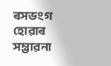ৰসভংগ হোৱাৰ সম্ভাৱনা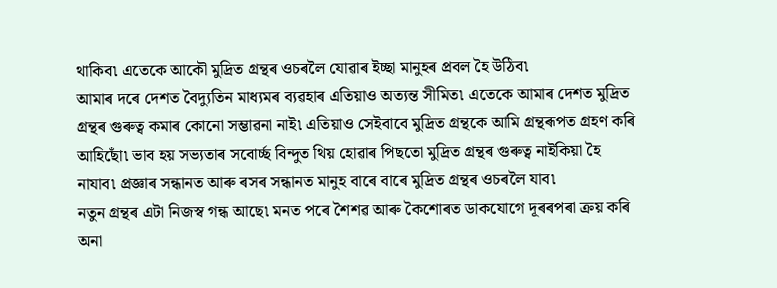থাকিব৷ এতেকে আকৌ মুদ্ৰিত গ্ৰন্থৰ ওচৰলৈ যোৱাৰ ইচ্ছা মানুহৰ প্ৰবল হৈ উঠিব৷
আমাৰ দৰে দেশত বৈদ্যুতিন মাধ্যমৰ ব্যৱহাৰ এতিয়াও অত্যন্ত সীমিত৷ এতেকে আমাৰ দেশত মুদ্ৰিত গ্ৰন্থৰ গুৰুত্ব কমাৰ কোনো সম্ভাৱনা নাই৷ এতিয়াও সেইবাবে মুদ্ৰিত গ্ৰন্থকে আমি গ্ৰন্থৰূপত গ্ৰহণ কৰি আহিছোঁ৷ ভাব হয় সভ্যতাৰ সবোৰ্চ্ছ বিন্দুত থিয় হোৱাৰ পিছতো মুদ্ৰিত গ্ৰন্থৰ গুৰুত্ব নাইকিয়া হৈ নাযাব৷ প্ৰজ্ঞাৰ সন্ধানত আৰু ৰসৰ সন্ধানত মানুহ বাৰে বাৰে মুদ্ৰিত গ্ৰন্থৰ ওচৰলৈ যাব৷
নতুন গ্ৰন্থৰ এটা নিজস্ব গন্ধ আছে৷ মনত পৰে শৈশৱ আৰু কৈশোৰত ডাকযোগে দূৰৰপৰা ক্ৰয় কৰি অনা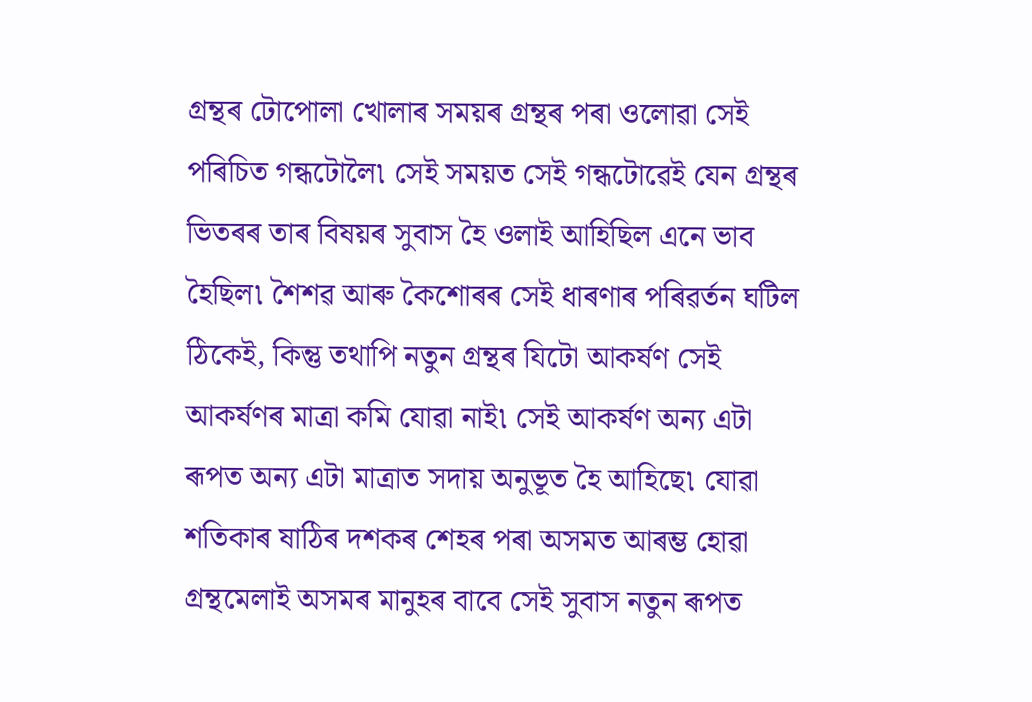গ্ৰন্থৰ টোপোলা খোলাৰ সময়ৰ গ্ৰন্থৰ পৰা ওলোৱা সেই পৰিচিত গন্ধটোলৈ৷ সেই সময়ত সেই গন্ধটোৱেই যেন গ্ৰন্থৰ ভিতৰৰ তাৰ বিষয়ৰ সুবাস হৈ ওলাই আহিছিল এনে ভাব হৈছিল৷ শৈশৱ আৰু কৈশোৰৰ সেই ধাৰণাৰ পৰিৱৰ্তন ঘটিল ঠিকেই, কিন্তু তথাপি নতুন গ্ৰন্থৰ যিটো আকৰ্ষণ সেই আকৰ্ষণৰ মাত্ৰা কমি যোৱা নাই৷ সেই আকৰ্ষণ অন্য এটা ৰূপত অন্য এটা মাত্ৰাত সদায় অনুভূত হৈ আহিছে৷ যোৱা শতিকাৰ ষাঠিৰ দশকৰ শেহৰ পৰা অসমত আৰম্ভ হোৱা গ্ৰন্থমেলাই অসমৰ মানুহৰ বাবে সেই সুবাস নতুন ৰূপত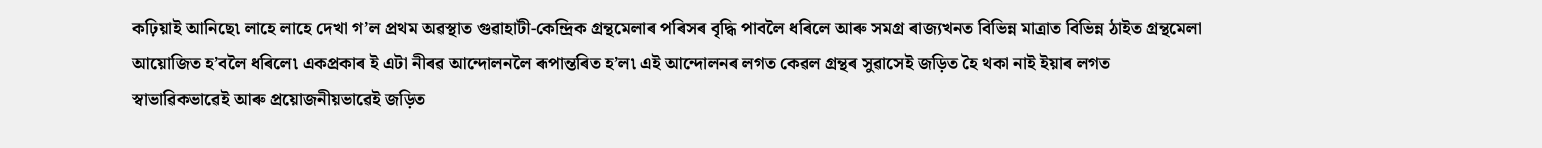কঢ়িয়াই আনিছে৷ লাহে লাহে দেখা গ’ল প্ৰথম অৱস্থাত গুৱাহাটী-কেন্দ্ৰিক গ্ৰন্থমেলাৰ পৰিসৰ বৃদ্ধি পাবলৈ ধৰিলে আৰু সমগ্ৰ ৰাজ্যখনত বিভিন্ন মাত্ৰাত বিভিন্ন ঠাইত গ্ৰন্থমেলা আয়োজিত হ’বলৈ ধৰিলে৷ একপ্ৰকাৰ ই এটা নীৰৱ আন্দোলনলৈ ৰূপান্তৰিত হ’ল৷ এই আন্দোলনৰ লগত কেৱল গ্ৰন্থৰ সুৱাসেই জড়িত হৈ থকা নাই ইয়াৰ লগত স্বাভাৱিকভাৱেই আৰু প্ৰয়োজনীয়ভাৱেই জড়িত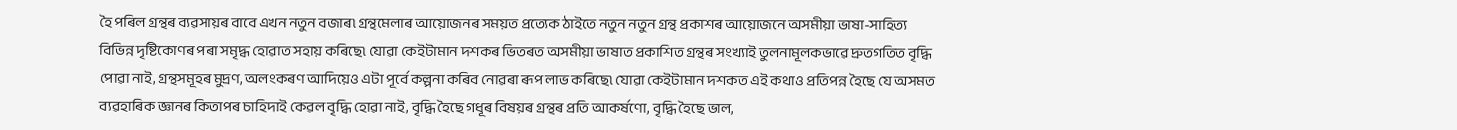হৈ পৰিল গ্ৰন্থৰ ব্যৱসায়ৰ বাবে এখন নতুন বজাৰ৷ গ্ৰন্থমেলাৰ আয়োজনৰ সময়ত প্ৰত্যেক ঠাইতে নতুন নতুন গ্ৰন্থ প্ৰকাশৰ আয়োজনে অসমীয়া ভাষা-সাহিত্য বিভিন্ন দৃষ্টিকোণৰ পৰা সমৃদ্ধ হোৱাত সহায় কৰিছে৷ যোৱা কেইটামান দশকৰ ভিতৰত অসমীয়া ভাষাত প্ৰকাশিত গ্ৰন্থৰ সংখ্যাই তুলনামূলকভাৱে দ্ৰুতগতিত বৃদ্ধি পোৱা নাই, গ্ৰন্থসমূহৰ মুদ্ৰণ, অলংকৰণ আদিয়েও এটা পূৰ্বে কল্পনা কৰিব নোৱৰা ৰূপ লাভ কৰিছে৷ যোৱা কেইটামান দশকত এই কথাও প্ৰতিপন্ন হৈছে যে অসমত ব্যৱহাৰিক জ্ঞানৰ কিতাপৰ চাহিদাই কেৱল বৃদ্ধি হোৱা নাই, বৃদ্ধি হৈছে গধূৰ বিষয়ৰ গ্ৰন্থৰ প্ৰতি আকৰ্ষণো, বৃদ্ধি হৈছে ভাল,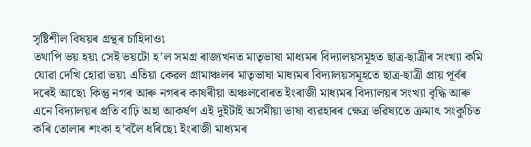সৃষ্টিশীল বিষয়ৰ গ্ৰন্থৰ চাহিদাও৷
তথাপি ভয় হয়৷ সেই ভয়টো হ’ল সমগ্ৰ ৰাজ্যখনত মাতৃভাষা মাধ্যমৰ বিদ্যালয়সমূহত ছাত্ৰ-ছাত্ৰীৰ সংখ্যা কমি যোৱা দেখি হোৱা ভয়৷ এতিয়া কেৱল গ্ৰামাঞ্চলৰ মাতৃভাষা মাধ্যমৰ বিদ্যালয়সমূহতে ছাত্ৰ-ছাত্ৰী প্ৰায় পূৰ্বৰ দৰেই আছে৷ কিন্তু নগৰ আৰু নগৰৰ কাষৰীয়া অঞ্চলবোৰত ইংৰাজী মাধ্যমৰ বিদ্যালয়ৰ সংখ্যা বৃদ্ধি আৰু এনে বিদ্যালয়ৰ প্ৰতি বাঢ়ি অহা আকৰ্ষণ এই দুইটাই অসমীয়া ভাষা ব্যৱহাৰৰ ক্ষেত্ৰ ভৱিষ্যতে ক্ৰমাৎ সংকুচিত কৰি তোলাৰ শংকা হ’বলৈ ধৰিছে৷ ইংৰাজী মাধ্যমৰ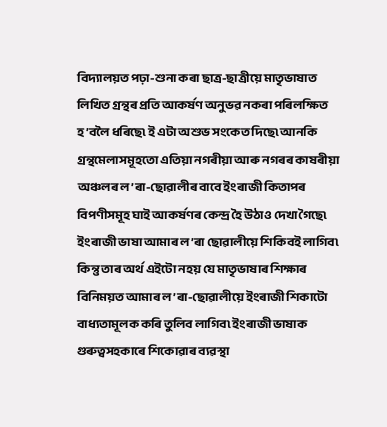বিদ্যালয়ত পঢ়া-শুনা কৰা ছাত্ৰ-ছাত্ৰীয়ে মাতৃভাষাত লিখিত গ্ৰন্থৰ প্ৰতি আকৰ্ষণ অনুভৱ নকৰা পৰিলক্ষিত হ’বলৈ ধৰিছে৷ ই এটা অশুভ সংকেত দিছে৷ আনকি গ্ৰন্থমেলাসমূহতো এতিয়া নগৰীয়া আৰু নগৰৰ কাষৰীয়া অঞ্চলৰ ল’ৰা-ছোৱালীৰ বাবে ইংৰাজী কিতাপৰ বিপণীসমূহ ঘাই আকৰ্ষণৰ কেন্দ্ৰ হৈ উঠাও দেখা গৈছে৷ ইংৰাজী ভাষা আমাৰ ল’ৰা ছোৱালীয়ে শিকিবই লাগিব৷ কিন্তু তাৰ অৰ্থ এইটো নহয় যে মাতৃভাষাৰ শিক্ষাৰ বিনিময়ত আমাৰ ল’ৰা-ছোৱালীয়ে ইংৰাজী শিকাটো বাধ্যতামূলক কৰি তুলিব লাগিব৷ ইংৰাজী ভাষাক গুৰুত্বসহকাৰে শিকোৱাৰ ব্যৱস্থা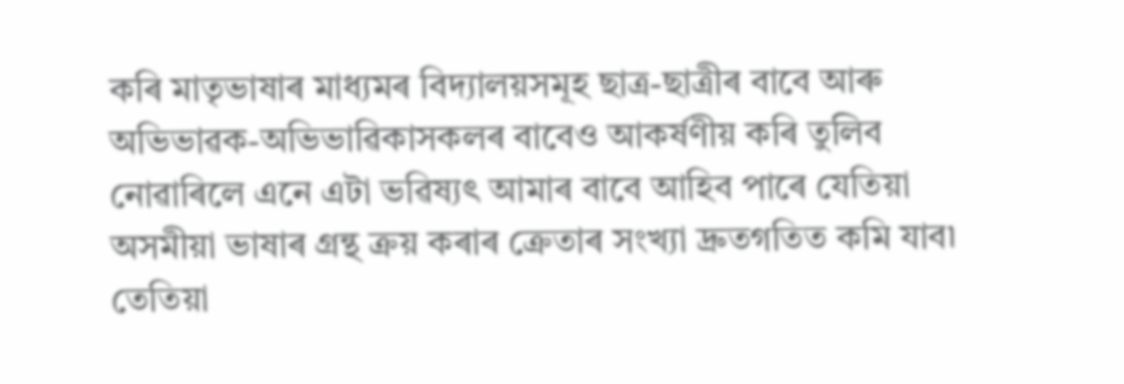কৰি মাতৃভাষাৰ মাধ্যমৰ বিদ্যালয়সমূহ ছাত্ৰ-ছাত্ৰীৰ বাবে আৰু অভিভাৱক-অভিভাৱিকাসকলৰ বাবেও আকৰ্ষণীয় কৰি তুলিব নোৱাৰিলে এনে এটা ভৱিষ্যৎ আমাৰ বাবে আহিব পাৰে যেতিয়া অসমীয়া ভাষাৰ গ্ৰন্থ ক্ৰয় কৰাৰ ক্ৰেতাৰ সংখ্যা দ্ৰুতগতিত কমি যাব৷ তেতিয়া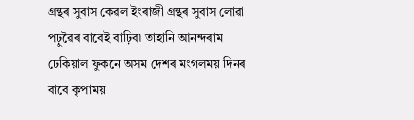গ্ৰন্থৰ সুবাস কেৱল ইংৰাজী গ্ৰন্থৰ সুবাস লোৱা পঢ়ুৱৈৰ বাবেই বাঢ়িব৷ তাহানি আনন্দৰাম ঢেকিয়াল ফুকনে অসম দেশৰ মংগলময় দিনৰ বাবে কৃপাময়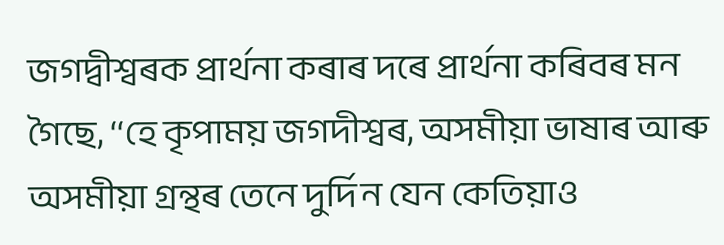জগদ্বীশ্বৰক প্ৰাৰ্থনা কৰাৰ দৰে প্ৰাৰ্থনা কৰিবৰ মন গৈছে, ‘‘হে কৃপাময় জগদীশ্বৰ, অসমীয়া ভাষাৰ আৰু অসমীয়া গ্ৰন্থৰ তেনে দুৰ্দিন যেন কেতিয়াও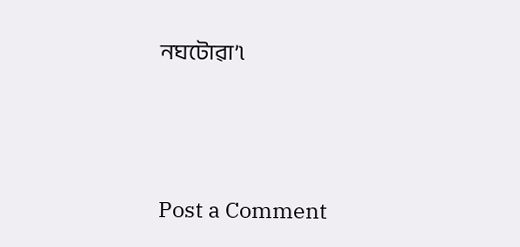নঘটোৱা’৷





Post a Comment